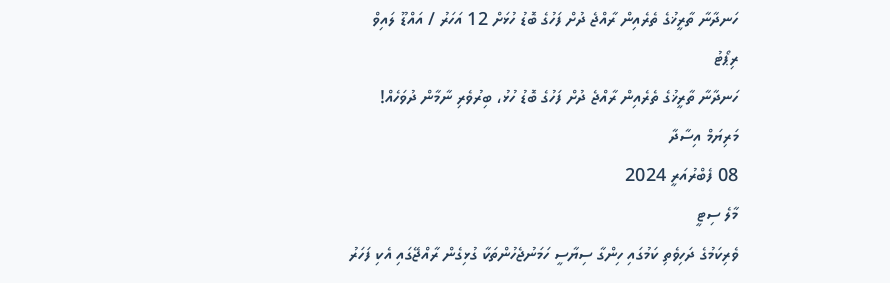ހަނދާނާ ތާރީޚުގެ ތެރެއިން ރާއްޖެ ދުށް ފަހުގެ ބޮޑު ހުޅަށް 12 އަހަރު / އައްޑޫ ލައިވް
ރިޕޯޓު
ހަނދާނާ ތާރީޚުގެ ތެރެއިން ރާއްޖެ ދުށް ފަހުގެ ބޮޑު ހުޅު، ބިރުވެރި ނާމާން ދުވަހެއް!
މަރިޔަމް އިސާދާ
08 ފެބްރުއަރީ 2024
މާލެ ސިޓީ
ވެރިކަމުގެ ދަހިވެތި ކަމުގައި ހިންގާ ސިޔާސީ ހަމަނުޖެހުންތަކާ ގުޅިގެން ރާއްޖޭގައި އެކި ފަހަރު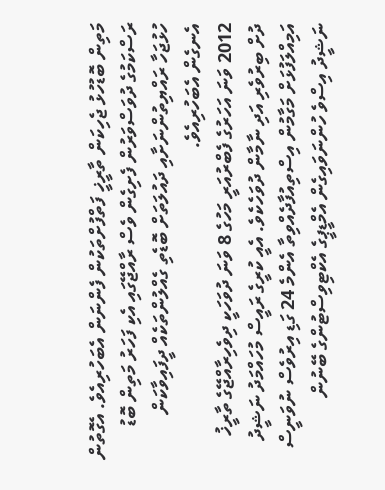މަތިން ބޮޑުހުޅު ޖެހިކަން ތާރީޚީ ފަތްފުށްތަކުން ފެންނަން އެބަހުރިއެވެ. އެގޮތުން ރަސްކަމުގެ ދުވަސްވަރުން ފެށިގެން ވެސް ރާއްޖޭގައި އެކި ފަހަރު މަތިން ބޮޑު ހުޅުޖަހާ ރައްޔިތުންނަށާއި ދައުލަތަށް ބޮޑެތި ގެއްލުންތަކެއް ދީފައިވާކަން އެނގެން އެބަހުރިއެވެ.
2012 ވަނަ އަހަރުގެ ފެބްރުއަރީ މަހުގެ 8 ވަނަ ދުވަހަކީ ދިވެހިރާއްޖޭގެ ތާރީޚު ދުށް ބިރުވެރި އަދި ނާމާން ދުވަހެކެވެ. އެއީ ކުރީގެ ރައީސް މުހައްމަދު ނަޝީދު އަމިއްލަފުޅަށް މަގާމުން އިސްތިއުފާދެއްވިތާ އެންމެ 24 ގަޑި އިރުވެސް ނުވަނީސް ނަޝީދު އިސްވެ ހުންނަވައިގެން އެމްޑީޕީގެ އެކްޓިވިސްޓުންގެ ބޭނުން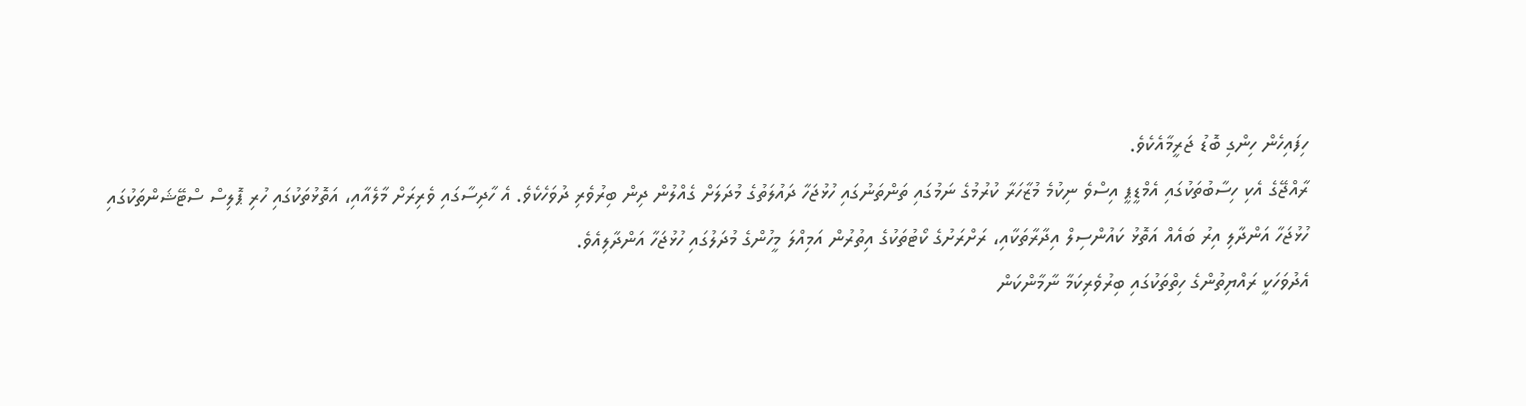ހިފައިހެން ހިންގި ބޮޑު ޖަރީމާއެކެވެ.
ރާއްޖޭގެ އެކި ހިސާބުތަކުގައި އެމްޑީޕީ އިސްވެ ނިކުމެ މުޒާހަރާ ކުރުމުގެ ނަމުގައި ތަންތަނުގައި ހުޅުޖަހާ ދައުލަތުގެ މުދަލަށް ގެއްލުން ދިން ބިރުވެރި ދުވަހެކެވެ. އެ ހާދިސާގައި ވެރިރަށް މާލެއާއި، އަތޮޅުތަކުގައި ހުރި ޕޮލިސް ސްޓޭޝަންތަކުގައި ހުޅުޖަހާ އަންދާލި އިރު ބައެއް އަތޮޅު ކައުންސިލް އިދާރާތަކާއި، ރަށްރަށުގެ ކޯޓުތަކުގެ އިތުރުން އަމިއްލަ މީހުންގެ މުދަލުގައި ހުޅުޖަހާ އަންދާލިއެވެ.
އެދުވަހަކީ ރައްޔިތުންގެ ހިތްތަކުގައި ބިރުވެރިކަމާ ނާމާންކަން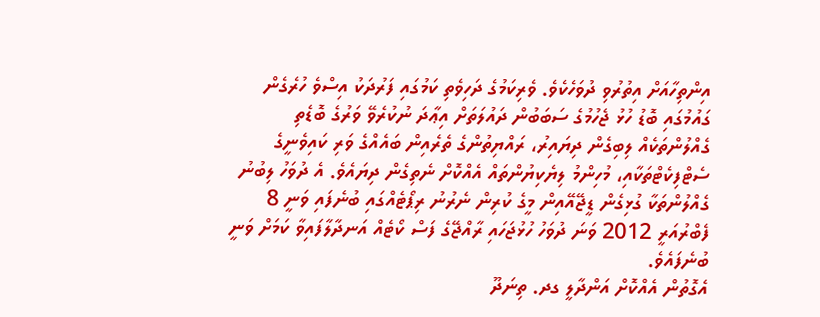އިންތިހާއަށް އިތުރުވި ދުވަހެކެވެ. ވެރިކަމުގެ ދަހިވެތި ކަމުގައި ފަރުދަކު އިސްވެ ހުރެގެން ގައުމުގައި ބޮޑު ހުޅު ޖެހުމުގެ ސަބަބުން ދައުލަތަށް އިޢާދަ ނުކުރެވޭ ވަރުގެ ބޮޑެތި ގެއްލުންތަކެއް ލިބިގެން ދިޔައިރު، ރައްޔިތުންގެ ތެރެއިން ބައެއްގެ ވަރި ކައިވެނީގެ ސެޓްފިކެޓްތަކާއި، މުހިންމު ލިޔެކިޔުންތައް އެއްކޮށް ނެތިގެން ދިޔައެވެ. އެ ދުވަހު ލިބުނު ގެއްލުންތަކާ ގުޅިގެން ޑީޖޭއޭއިން މީގެ ކުރިން ނެރުނު ރިޕޯޓެއްގައި ބުނެފައި ވަނީ 8 ފެބްރުއަރީ 2012 ވަނަ ދުވަހު ހުޅުޖަހައި ރާއްޖޭގެ ފަސް ކޯޓެއް އަނދާލާފައިވާ ކަމަށް ވަނީ ބުނެފައެވެ.
އެގޮތުން އެއްކޮށް އަންދާލީ ގދ. ތިނަދޫ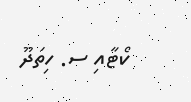ކޯޓާއި ސ. ހިތަދޫ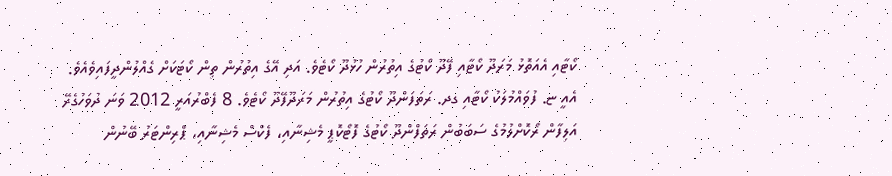ކޯޓާއި އެއަތޮޅު މަރަދޫ ކޯޓާއި ފޭދޫ ކޯޓުގެ އިތުރުން ހުޅުދޫ ކޯޓެވެ. އަދި އޭގެ އިތުރުން ތިން ކޯޓަކަށް ގެއްލުންދީފައިވެއެވެ. އެއީ ޏ. ފުވައްމުލަކު ކޯޓާއި ގދ. ރަތަފަންދޫ ކޯޓުގެ އިތުރުން މަރަދޫފޭދޫ ކޯޓެވެ. 8 ފެބްރުއަރީ 2012 ވަނަ ދުވަހުގެރޭ އަލިފާން ރޯކޮށްލުމުގެ ސަބަބުން ރަތަފްންދޫ ކޯޓުގެ ފޮޓޯކޮޕީ މެޝިނާއި، ފެކްސް މެޝިނާއި، ޕްރިންޓަރު ބޭނުން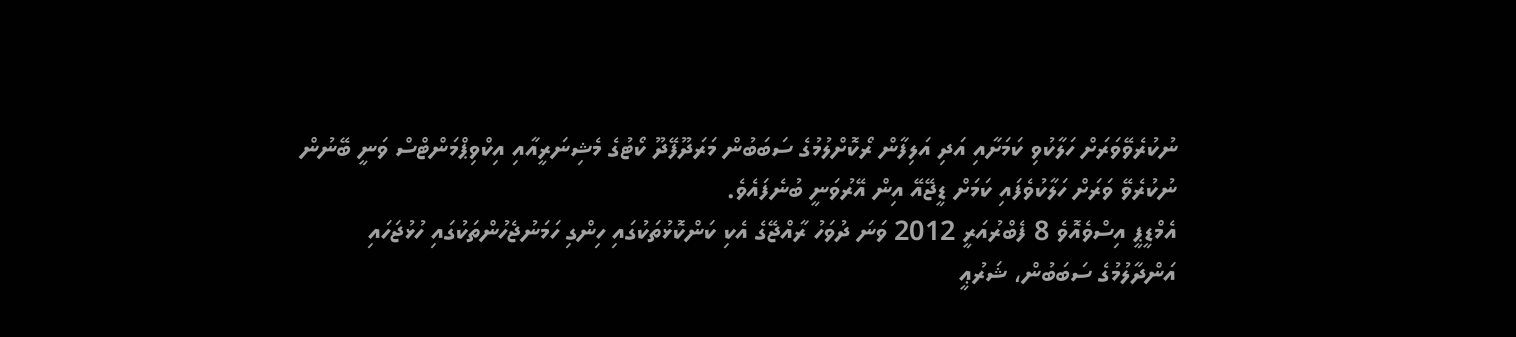ނުކުރެވޭވަރަށް ހަލާކުވި ކަމަށާއި އަދި އަލިފާން ރޯކޮށްލުމުގެ ސަބަބުން މަރަދޫފޭދޫ ކޯޓުގެ މެޝިނަރީއާއި އިކްވިޕްމަންޓްސް ވަނީ ބޭނުން ނުކުރެވޭ ވަރަށް ހަލާކުވެފައި ކަމަށް ޑީޖޭއޭ އިން އޭރުވަނީ ބުނެފައެވެ.
އެމްޑީޕީ އިސްވެއޮވެ 8 ފެބްރުއަރީ 2012 ވަނަ ދުވަހު ރާއްޖޭގެ އެކި ކަންކޮޅުތަކުގައި ހިންގި ހަމަނުޖެހުންތަކުގައި ހުޅުޖަހައި އަންދާލުމުގެ ސަބަބުން، ޝަރުޢީ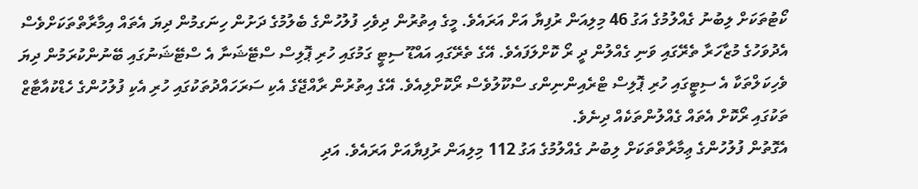ކޯޓުތަކަށް ލިބުނު ގެއްލުމުގެ އަގު 46 މިލިއަން ރުފިޔާ އަށް އަރައެވެ. މީގެ އިތުރުން ދިވެހި ފުލުހުންގެ ބެލުމުގެ ދަށުން ހިނަގމުން ދިޔަ އެތައް އިމާރާތްތަކަށްވެސް އެދުވަހުގެ މުޒާހަރާ ތެރޭގައި ވަނި ގެއްލުން ދީ ރޯ ކޮށްލަފައެވެ. އޭގެ ތެރޭގައި އައްޑޫ ސިޓީ ގަމުގައި ހުރި ޕޮލިސް ސްޓޭޝަނާ އެ ސްޓޭޝަނުގައި ބޭނުންކުރަމުން ދިޔަ ވެހިކަލްތަކާ އެ ސިޓީގައި ހުރި ޕޮލިސް ޓްރެއިންނިންގ ސްކޫލުވެސް ރޯކޮށްލިއެވެ. އޭގެ އިތުރުން ރާއްޖޭގެ އެކި ސަރަހައްދުތަކުގައި ހުރި އެކި ފުލުހުންގެ ހެޑްކުއާޓާޒް ތަކުގައި ރޯކޮށް އެތައް ގެއްލުންތަކެއް ދިނެވެ.
އެގޮތުން ފުލުހުންގެ ޢިމާރާތްތަކަށް ލިބުނު ގެއްލުމުގެ އަގު 112 މިލިއަން ރުފިޔާއަށް އަރައެވެ. އަދި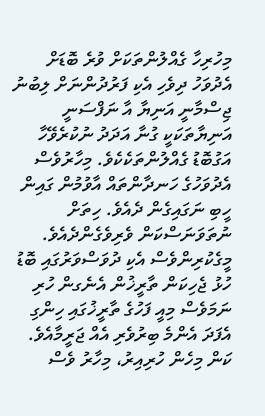މިހުރިހާ ގެއްލުންތަކަށް ވުރެ ބޮޑަށް އެދުވަހު ދިވެހި އެކި ފަރުދުންނަށް ލިބުނު ޖިސްމާނީ އަނިޔާ އާ ނަފްސަނީ އަނިޔާތަކަކީ ގުނާ އަދަދު ނުކުރެވޭހާ އަގުބޮޑު ގެއްލުންތަކެކެވެ. މިހާރުވެސް އެދުވަހުގެ ހަނދާންތައް އާވުމުން ގައިން ހީބި ނަގައިގެން ދެއެވެ. ހިތަށް ނުތަވަނަސްކަން ވެރިވެގެންދެއެވެ.
މީގެކުރިންވެސް އެކި ދުވަސްވަރުގައި ބޮޑު ހުޅު ޖެހިކަން ތާރީޚުން އެނެގން ހުރި ނަމަވެސް މިއީ ފަހުގެ ތާރީޚުގައި ހިންގި އެފަދަ އެންމެ ބިރުވެރި އެއް ޖަރީމާއެވެ. ކަން މިހެން ހުރިއިރު، މިހާރު ވެސް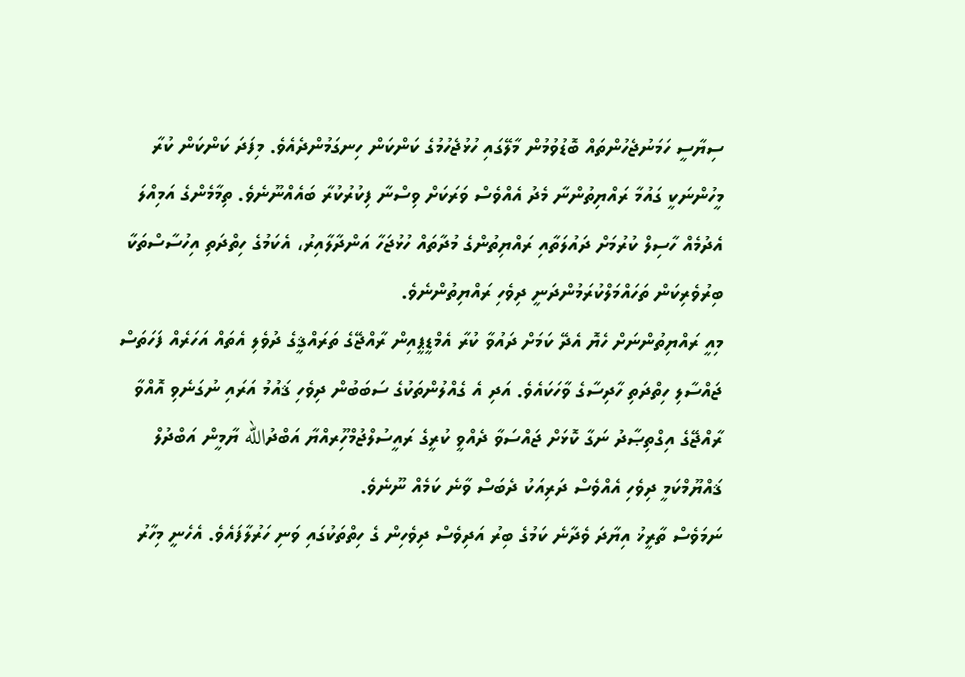ސިޔާސީ ހަމަނުޖެހުންތައް ބޮޑުވުމުން މާލޭގައި ހުޅުޖެހުމުގެ ކަންކަން ހިނގަމުންދެއެވެ. މިފަދަ ކަންކަން ކުރާ މީހުންނަކީ ގައުމާ ރައްޔިތުންނާ މެދު އެއްވެސް ވަރަކަށް ވިސްނާ ފިކުރުކުރާ ބައެއްނޫނެވެ. ތިމާމެންގެ އަމިއްލަ އެދުމެއް ހާސިލް ކުރުމަށް ދައުލަތާއި ރައްޔިތުންގެ މުދާތައް ހުޅުޖަހާ އަންދާލާއިރު، އެކަމުގެ ހިތްދަތި އިހުސާސްތަކާ ބިރުވެރިކަން ތަހައްމަލްކުރަމުންދަނީ ދިވެހި ރައްޔިތުންނެވެ.
މިއީ ރައްޔިތުންނަށް ހެޔޮ އެދޭ ކަމަށް ދައުވާ ކުރާ އެމްޑީޕީއިން ރާއްޖޭގެ ތަރައްޤީގެ ދުވެލި އެތައް އަހަރެއް ފަހަތަސް ޖައްސާލި ހިތްދަތި ހާދިސާގެ ވާހަކައެވެ. އަދި އެ ގެއްލުންތަކުގެ ސަބަބުން ދިވެހި ޤައުމު އަރައި ނުގަނެވި އޮއްވާ ރާއްޖޭގެ އިގްތިޞާދު ނަގާ ކޮޅަށް ޖައްސަވާ ދެއްވީ ކުރީގެ ރައީސުލްޖުމްހޫިރއްޔާ އަބްދުالله ޔާމީން އަބްދުލް ޤައްޔޫމްކަމީ ދިވެހި އެއްވެސް ދަރިއަކު ދެބަސް ވާނެ ކަމެއް ނޫނެވެ.
ނަމަވެސް ތާރީޚު އިޔާދަ ވެދާނެ ކަމުގެ ބިރު އަދިވެސް ދިވެހިން ގެ ހިތްތަކުގައި ވަނި ހަރުލާފައެވެ. އެހެނީ މިހާރު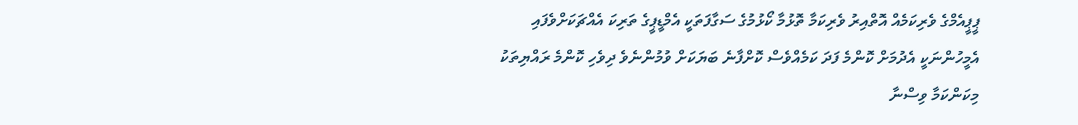ޕީޕީއެމްގެ ވެރިކަމެއް އޮތްއިރު ވެރިކަމާ ތޮޅުމާ ކޯޅުމުގެ ސަގާފަތަކީ އެމްޑީޕީގެ ތަރިކަ އެއްޗަކަށްވެފައި އެމީހުންނަކީ އެދުމަށް ކޮންމެ ފަދަ ކަމެއްވެސް ކޮށްފާނެ ބަޔަކަށް ވުމުންނެވެ ދިވެހި ކޮންމެ ރައްޔިތަކު މިކަންކަމާ ވިސްނާ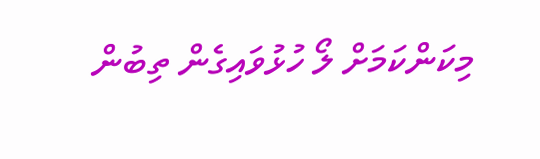މިކަންކަމަށް ލޯ ހުޅުވައިގެން ތިބުން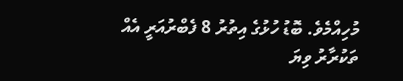މުހިއްމެވެ. ބޮޑު ހުޅުގެ އިތުރު 8 ފެބްރުއަރީ އެއް ތަކުރާރު ވިޔަ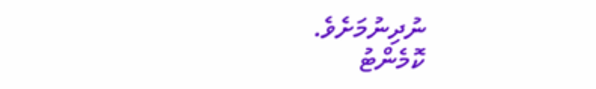ނުދިނުމަށެވެ.
ކޮމެންޓު